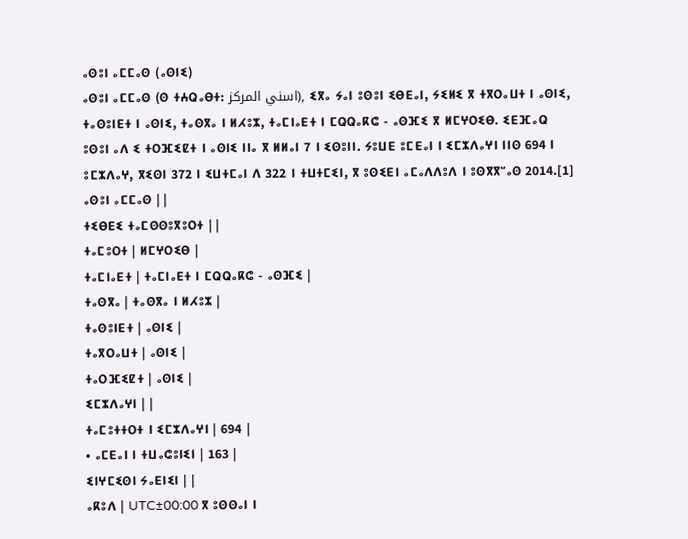ⴰⵙⵓⵏ ⴰⵎⵎⴰⵙ (ⴰⵙⵏⵉ)
ⴰⵙⵓⵏ ⴰⵎⵎⴰⵙ (ⵙ ⵜⵄⵕⴰⴱⵜ: اسني المركز), ⵉⴳⴰ ⵢⴰⵏ ⵓⵙⵓⵏ ⵉⴱⴹⴰⵏ, ⵢⵉⵍⵉ ⴳ ⵜⴳⵔⴰⵡⵜ ⵏ ⴰⵙⵏⵉ, ⵜⴰⵙⵓⵏⴹⵜ ⵏ ⴰⵙⵏⵉ, ⵜⴰⵙⴳⴰ ⵏ ⵍⵃⵓⵣ, ⵜⴰⵎⵏⴰⴹⵜ ⵏ ⵎⵕⵕⴰⴽⵛ - ⴰⵙⴼⵉ ⴳ ⵍⵎⵖⵔⵉⴱ. ⵉⴹⴼⴰⵕ ⵓⵙⵓⵏ ⴰⴷ ⵉ ⵜⵔⴼⵉⵇⵜ ⵏ ⴰⵙⵏⵉ ⵏⵏⴰ ⴳ ⵍⵍⴰⵏ 7 ⵏ ⵉⵙⵓⵏⵏ. ⵢⵓⵡⴹ ⵓⵎⴹⴰⵏ ⵏ ⵉⵎⵣⴷⴰⵖⵏ ⵏⵏⵙ 694 ⵏ ⵓⵎⵣⴷⴰⵖ, ⴳⵉⵙⵏ 372 ⵏ ⵉⵡⵜⵎⴰⵏ ⴷ 322 ⵏ ⵜⵡⵜⵎⵉⵏ, ⴳ ⵓⵙⵉⴹⵏ ⴰⵎⴰⴷⴷⵓⴷ ⵏ ⵓⵙⴳⴳⵯⴰⵙ 2014.[1]
ⴰⵙⵓⵏ ⴰⵎⵎⴰⵙ | |
ⵜⵉⴱⴹⵉ ⵜⴰⵎⵙⵙⵓⴳⵓⵔⵜ | |
ⵜⴰⵎⵓⵔⵜ | ⵍⵎⵖⵔⵉⴱ |
ⵜⴰⵎⵏⴰⴹⵜ | ⵜⴰⵎⵏⴰⴹⵜ ⵏ ⵎⵕⵕⴰⴽⵛ - ⴰⵙⴼⵉ |
ⵜⴰⵙⴳⴰ | ⵜⴰⵙⴳⴰ ⵏ ⵍⵃⵓⵣ |
ⵜⴰⵙⵓⵏⴹⵜ | ⴰⵙⵏⵉ |
ⵜⴰⴳⵔⴰⵡⵜ | ⴰⵙⵏⵉ |
ⵜⴰⵔⴼⵉⵇⵜ | ⴰⵙⵏⵉ |
ⵉⵎⵣⴷⴰⵖⵏ | |
ⵜⴰⵎⵓⵜⵜⵔⵜ ⵏ ⵉⵎⵣⴷⴰⵖⵏ | 694 |
• ⴰⵎⴹⴰⵏ ⵏ ⵜⵡⴰⵛⵓⵏⵉⵏ | 163 |
ⵉⵏⵖⵎⵉⵙⵏ ⵢⴰⴹⵏⵉⵏ | |
ⴰⴽⵓⴷ | UTC±00:00 ⴳ ⵓⵙⵙⴰⵏ ⵏ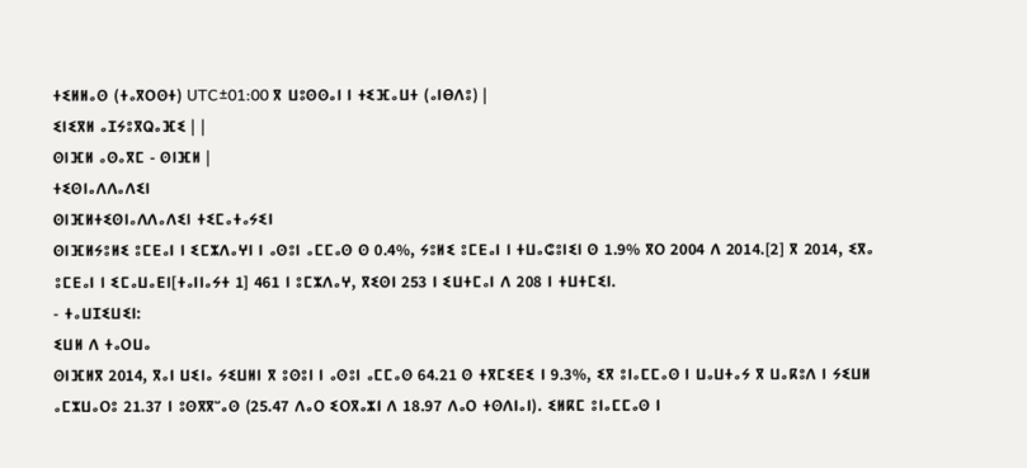ⵜⵉⵍⵍⴰⵙ (ⵜⴰⴳⵔⵙⵜ) UTC±01:00 ⴳ ⵡⵓⵙⵙⴰⵏ ⵏ ⵜⵉⴼⴰⵡⵜ (ⴰⵏⴱⴷⵓ) |
ⵉⵏⵉⴳⵍ ⴰⵊⵢⵓⴳⵕⴰⴼⵉ | |
ⵙⵏⴼⵍ ⴰⵙⴰⴳⵎ - ⵙⵏⴼⵍ |
ⵜⵉⵙⵏⴰⴷⴷⴰⴷⵉⵏ
ⵙⵏⴼⵍⵜⵉⵙⵏⴰⴷⴷⴰⴷⵉⵏ ⵜⵉⵎⴰⵜⴰⵢⵉⵏ
ⵙⵏⴼⵍⵢⵓⵍⵉ ⵓⵎⴹⴰⵏ ⵏ ⵉⵎⵣⴷⴰⵖⵏ ⵏ ⴰⵙⵓⵏ ⴰⵎⵎⴰⵙ ⵙ 0.4%, ⵢⵓⵍⵉ ⵓⵎⴹⴰⵏ ⵏ ⵜⵡⴰⵛⵓⵏⵉⵏ ⵙ 1.9% ⴳⵔ 2004 ⴷ 2014.[2] ⴳ 2014, ⵉⴳⴰ ⵓⵎⴹⴰⵏ ⵏ ⵉⵎⴰⵡⴰⴹⵏ[ⵜⴰⵏⵏⴰⵢⵜ 1] 461 ⵏ ⵓⵎⵣⴷⴰⵖ, ⴳⵉⵙⵏ 253 ⵏ ⵉⵡⵜⵎⴰⵏ ⴷ 208 ⵏ ⵜⵡⵜⵎⵉⵏ.
- ⵜⴰⵡⵊⵉⵡⵉⵏ:
ⵉⵡⵍ ⴷ ⵜⴰⵔⵡⴰ
ⵙⵏⴼⵍⴳ 2014, ⴳⴰⵏ ⵡⵉⵏⴰ ⵢⵉⵡⵍⵏ ⴳ ⵓⵙⵓⵏ ⵏ ⴰⵙⵓⵏ ⴰⵎⵎⴰⵙ 64.21 ⵙ ⵜⴳⵎⵉⴹⵉ ⵏ 9.3%, ⵉⴳ ⵓⵏⴰⵎⵎⴰⵙ ⵏ ⵡⴰⵡⵜⴰⵢ ⴳ ⵡⴰⴽⵓⴷ ⵏ ⵢⵉⵡⵍ ⴰⵎⵣⵡⴰⵔⵓ 21.37 ⵏ ⵓⵙⴳⴳⵯⴰⵙ (25.47 ⴷⴰⵔ ⵉⵔⴳⴰⵣⵏ ⴷ 18.97 ⴷⴰⵔ ⵜⵙⴷⵏⴰⵏ). ⵉⵍⴽⵎ ⵓⵏⴰⵎⵎⴰⵙ ⵏ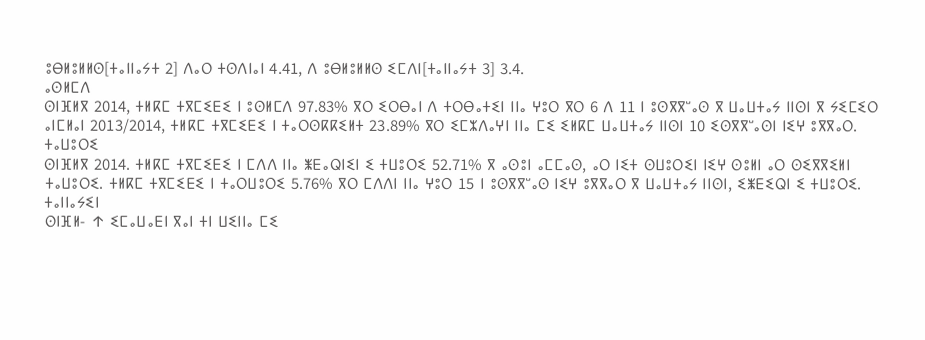ⵓⴱⵍⵓⵍⵍⵙ[ⵜⴰⵏⵏⴰⵢⵜ 2] ⴷⴰⵔ ⵜⵙⴷⵏⴰⵏ 4.41, ⴷ ⵓⴱⵍⵓⵍⵍⵙ ⵉⵎⴷⵏ[ⵜⴰⵏⵏⴰⵢⵜ 3] 3.4.
ⴰⵙⵍⵎⴷ
ⵙⵏⴼⵍⴳ 2014, ⵜⵍⴽⵎ ⵜⴳⵎⵉⴹⵉ ⵏ ⵓⵙⵍⵎⴷ 97.83% ⴳⵔ ⵉⵔⴱⴰⵏ ⴷ ⵜⵔⴱⴰⵜⵉⵏ ⵏⵏⴰ ⵖⵓⵔ ⴳⵔ 6 ⴷ 11 ⵏ ⵓⵙⴳⴳⵯⴰⵙ ⴳ ⵡⴰⵡⵜⴰⵢ ⵏⵏⵙⵏ ⴳ ⵢⵉⵎⵉⵔ ⴰⵏⵎⵍⴰⵏ 2013/2014, ⵜⵍⴽⵎ ⵜⴳⵎⵉⴹⵉ ⵏ ⵜⴰⵔⵙⴽⴽⵉⵍⵜ 23.89% ⴳⵔ ⵉⵎⵣⴷⴰⵖⵏ ⵏⵏⴰ ⵎⵉ ⵉⵍⴽⵎ ⵡⴰⵡⵜⴰⵢ ⵏⵏⵙⵏ 10 ⵉⵙⴳⴳⵯⴰⵙⵏ ⵏⵉⵖ ⵓⴳⴳⴰⵔ.
ⵜⴰⵡⵓⵔⵉ
ⵙⵏⴼⵍⴳ 2014. ⵜⵍⴽⵎ ⵜⴳⵎⵉⴹⵉ ⵏ ⵎⴷⴷ ⵏⵏⴰ ⵥⴹⴰⵕⵏⵉⵏ ⵉ ⵜⵡⵓⵔⵉ 52.71% ⴳ ⴰⵙⵓⵏ ⴰⵎⵎⴰⵙ, ⴰⵔ ⵏⵉⵜ ⵙⵡⵓⵔⵉⵏ ⵏⵉⵖ ⵙⵓⵍⵏ ⴰⵔ ⵙⵉⴳⴳⵉⵍⵏ ⵜⴰⵡⵓⵔⵉ. ⵜⵍⴽⵎ ⵜⴳⵎⵉⴹⵉ ⵏ ⵜⴰⵔⵡⵓⵔⵉ 5.76% ⴳⵔ ⵎⴷⴷⵏ ⵏⵏⴰ ⵖⵓⵔ 15 ⵏ ⵓⵙⴳⴳⵯⴰⵙ ⵏⵉⵖ ⵓⴳⴳⴰⵔ ⴳ ⵡⴰⵡⵜⴰⵢ ⵏⵏⵙⵏ, ⵉⵥⴹⵉⵕⵏ ⵉ ⵜⵡⵓⵔⵉ.
ⵜⴰⵏⵏⴰⵢⵉⵏ
ⵙⵏⴼⵍ- ↑ ⵉⵎⴰⵡⴰⴹⵏ ⴳⴰⵏ ⵜⵏ ⵡⵉⵏⵏⴰ ⵎⵉ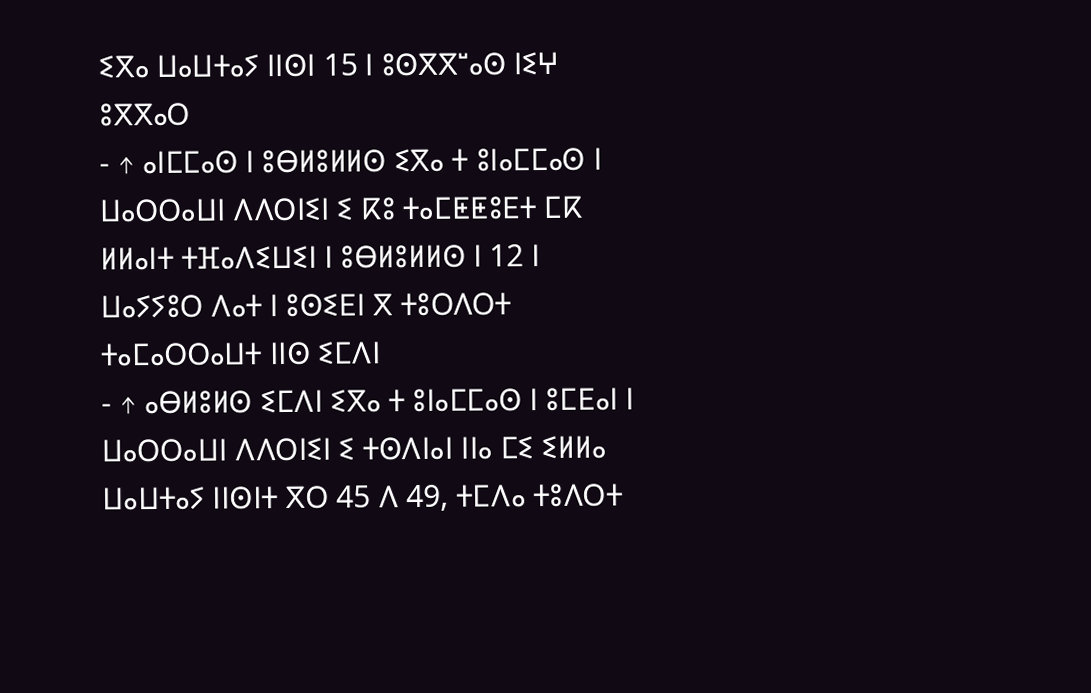ⵉⴳⴰ ⵡⴰⵡⵜⴰⵢ ⵏⵏⵙⵏ 15 ⵏ ⵓⵙⴳⴳⵯⴰⵙ ⵏⵉⵖ ⵓⴳⴳⴰⵔ
- ↑ ⴰⵏⵎⵎⴰⵙ ⵏ ⵓⴱⵍⵓⵍⵍⵙ ⵉⴳⴰ ⵜ ⵓⵏⴰⵎⵎⴰⵙ ⵏ ⵡⴰⵔⵔⴰⵡⵏ ⴷⴷⵔⵏⵉⵏ ⵉ ⴽⵓ ⵜⴰⵎⵟⵟⵓⴹⵜ ⵎⴽ ⵍⵍⴰⵏⵜ ⵜⴼⴰⴷⵉⵡⵉⵏ ⵏ ⵓⴱⵍⵓⵍⵍⵙ ⵏ 12 ⵏ ⵡⴰⵢⵢⵓⵔ ⴷⴰⵜ ⵏ ⵓⵙⵉⴹⵏ ⴳ ⵜⵓⵔⴷⵔⵜ ⵜⴰⵎⴰⵔⵔⴰⵡⵜ ⵏⵏⵙ ⵉⵎⴷⵏ
- ↑ ⴰⴱⵍⵓⵍⵙ ⵉⵎⴷⵏ ⵉⴳⴰ ⵜ ⵓⵏⴰⵎⵎⴰⵙ ⵏ ⵓⵎⴹⴰⵏ ⵏ ⵡⴰⵔⵔⴰⵡⵏ ⴷⴷⵔⵏⵉⵏ ⵉ ⵜⵙⴷⵏⴰⵏ ⵏⵏⴰ ⵎⵉ ⵉⵍⵍⴰ ⵡⴰⵡⵜⴰⵢ ⵏⵏⵙⵏⵜ ⴳⵔ 45 ⴷ 49, ⵜⵎⴷⴰ ⵜⵓⴷⵔⵜ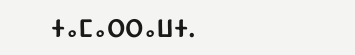ⵜⴰⵎⴰⵔⵔⴰⵡⵜ.